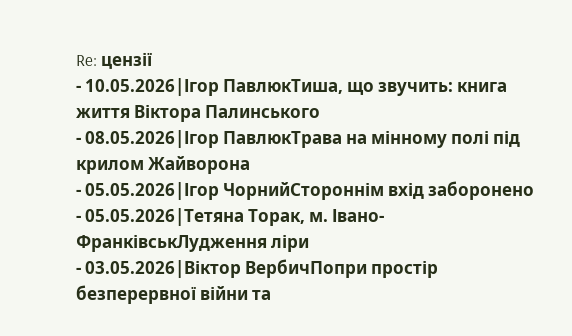Re: цензії
- 10.05.2026|Ігор ПавлюкТиша, що звучить: книга життя Віктора Палинського
- 08.05.2026|Ігор ПавлюкТрава на мінному полі під крилом Жайворона
- 05.05.2026|Ігор ЧорнийСтороннім вхід заборонено
- 05.05.2026|Тетяна Торак, м. Івано-ФранківськЛудження ліри
- 03.05.2026|Віктор ВербичПопри простір безперервної війни та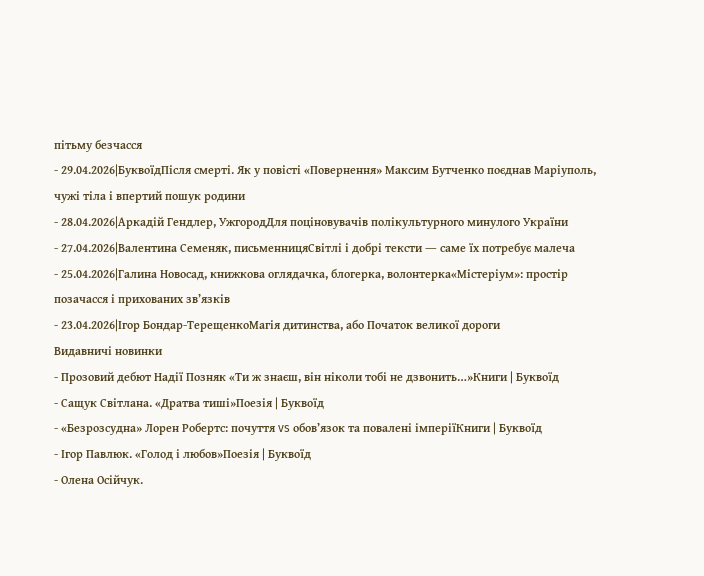пітьму безчасся
- 29.04.2026|БуквоїдПісля смерті. Як у повісті «Повернення» Максим Бутченко поєднав Маріуполь, чужі тіла і впертий пошук родини
- 28.04.2026|Аркадій Гендлер, УжгородДля поціновувачів полікультурного минулого України
- 27.04.2026|Валентина Семеняк, письменницяСвітлі і добрі тексти ― саме їх потребує малеча
- 25.04.2026|Галина Новосад, книжкова оглядачка, блогерка, волонтерка«Містеріум»: простір позачасся і прихованих зв’язків
- 23.04.2026|Ігор Бондар-ТерещенкоМагія дитинства, або Початок великої дороги
Видавничі новинки
- Прозовий дебют Надії Позняк «Ти ж знаєш, він ніколи тобі не дзвонить…»Книги | Буквоїд
- Сащук Світлана. «Дратва тиші»Поезія | Буквоїд
- «Безрозсудна» Лорен Робертс: почуття vs обов’язок та повалені імперіїКниги | Буквоїд
- Ігор Павлюк. «Голод і любов»Поезія | Буквоїд
- Олена Осійчук.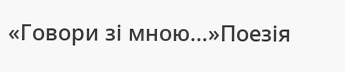«Говори зі мною…»Поезія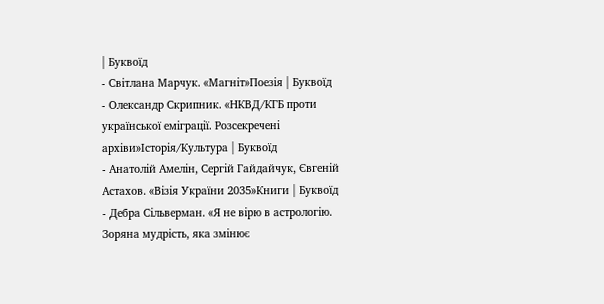| Буквоїд
- Світлана Марчук. «Магніт»Поезія | Буквоїд
- Олександр Скрипник. «НКВД/КГБ проти української еміграції. Розсекречені архіви»Історія/Культура | Буквоїд
- Анатолій Амелін, Сергій Гайдайчук, Євгеній Астахов. «Візія України 2035»Книги | Буквоїд
- Дебра Сільверман. «Я не вірю в астрологію. Зоряна мудрість, яка змінює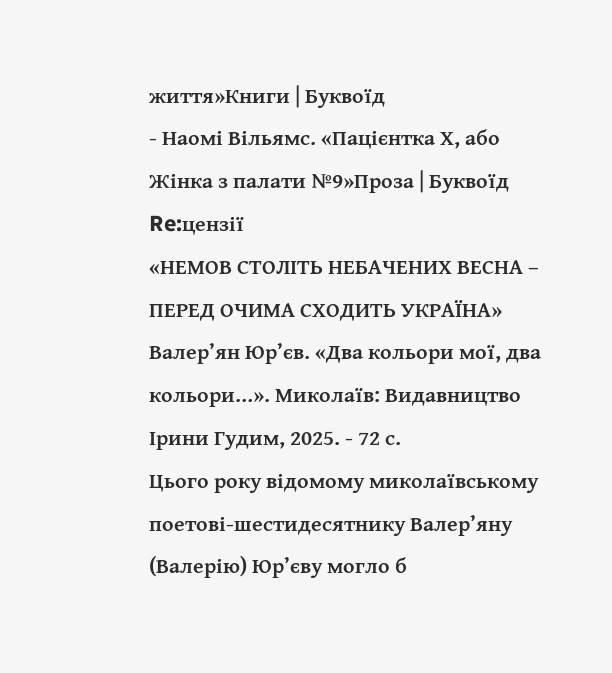життя»Книги | Буквоїд
- Наомі Вільямс. «Пацієнтка Х, або Жінка з палати №9»Проза | Буквоїд
Re:цензії
«НЕМОВ СТОЛІТЬ НЕБАЧЕНИХ ВЕСНА – ПЕРЕД ОЧИМА СХОДИТЬ УКРАЇНА»
Валер’ян Юр’єв. «Два кольори мої, два кольори…». Миколаїв: Видавництво Ірини Гудим, 2025. - 72 с.
Цього року відомому миколаївському поетові-шестидесятнику Валер’яну (Валерію) Юр’єву могло б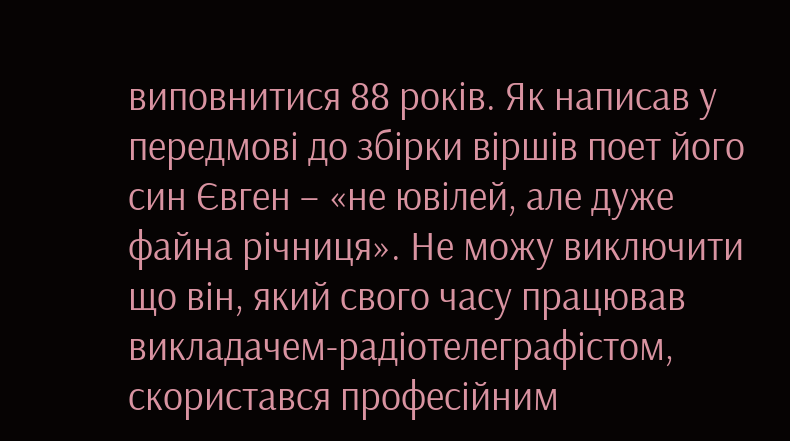виповнитися 88 років. Як написав у передмові до збірки віршів поет його син Євген – «не ювілей, але дуже файна річниця». Не можу виключити що він, який свого часу працював викладачем-радіотелеграфістом, скористався професійним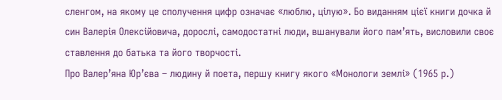сленгом, на якому це сполучення цифр означає «люблю, цілую». Бо виданням цієї книги дочка й син Валерія Олексійовича, дорослі, самодостатні люди, вшанували його пам’ять, висловили своє ставлення до батька та його творчості.
Про Валер’яна Юр’єва – людину й поета, першу книгу якого «Монологи землі» (1965 р.)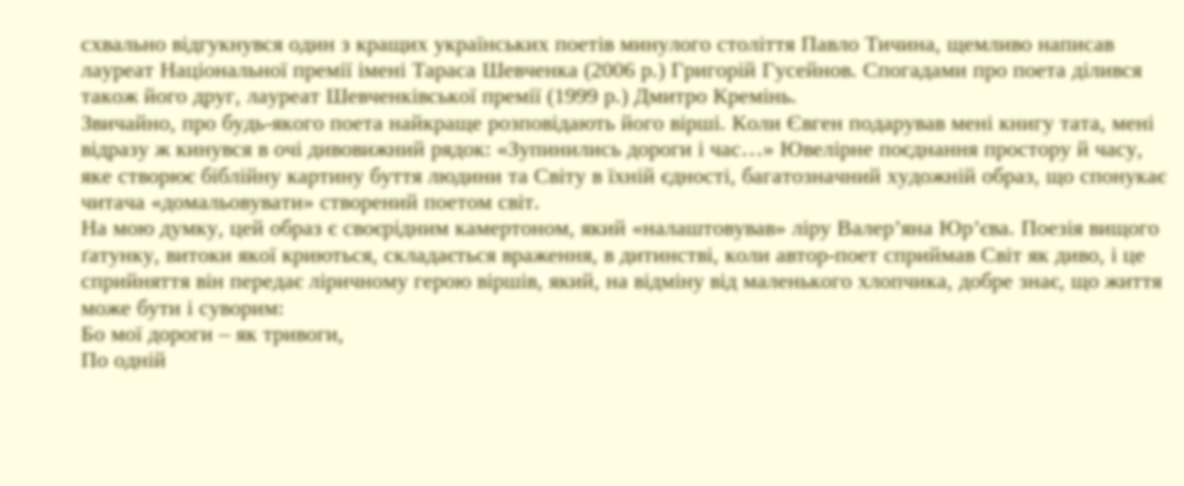схвально відгукнувся один з кращих українських поетів минулого століття Павло Тичина, щемливо написав лауреат Національної премії імені Тараса Шевченка (2006 р.) Григорій Гусейнов. Спогадами про поета ділився також його друг, лауреат Шевченківської премії (1999 р.) Дмитро Кремінь.
Звичайно, про будь-якого поета найкраще розповідають його вірші. Коли Євген подарував мені книгу тата, мені відразу ж кинувся в очі дивовижний рядок: «Зупинились дороги і час…» Ювелірне поєднання простору й часу, яке створює біблійну картину буття людини та Світу в їхній єдності, багатозначний художній образ, що спонукає читача «домальовувати» створений поетом світ.
На мою думку, цей образ є своєрідним камертоном, який «налаштовував» ліру Валер’яна Юр’єва. Поезія вищого ґатунку, витоки якої криються, складається враження, в дитинстві, коли автор-поет сприймав Світ як диво, і це сприйняття він передає ліричному герою віршів, який, на відміну від маленького хлопчика, добре знає, що життя може бути і суворим:
Бо мої дороги – як тривоги,
По одній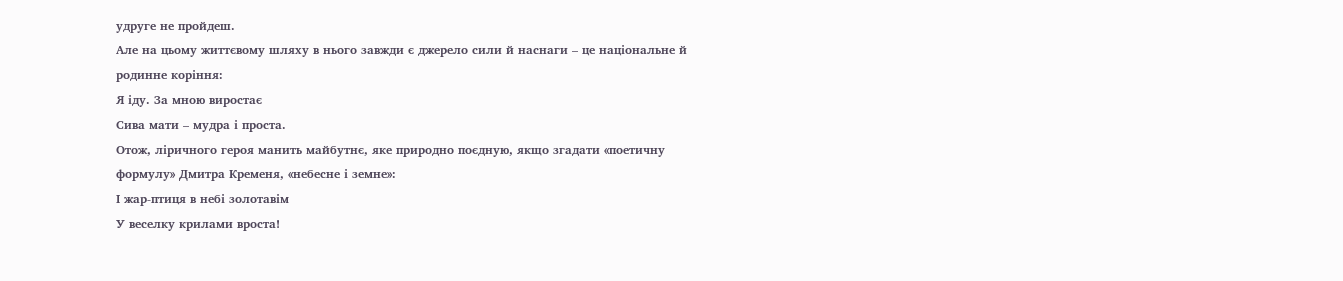удруге не пройдеш.
Але на цьому життєвому шляху в нього завжди є джерело сили й наснаги – це національне й родинне коріння:
Я іду. За мною виростає
Сива мати – мудра і проста.
Отож, ліричного героя манить майбутнє, яке природно поєдную, якщо згадати «поетичну формулу» Дмитра Кременя, «небесне і земне»:
І жар-птиця в небі золотавім
У веселку крилами вроста!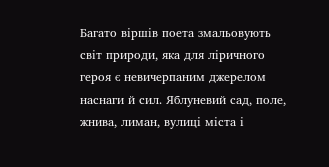Багато віршів поета змальовують світ природи, яка для ліричного героя є невичерпаним джерелом наснаги й сил. Яблуневий сад, поле, жнива, лиман, вулиці міста і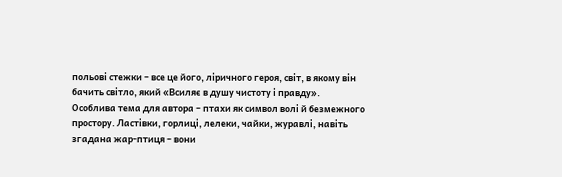польові стежки – все це його, ліричного героя, світ, в якому він бачить світло, який «Всиляє в душу чистоту і правду».
Особлива тема для автора – птахи як символ волі й безмежного простору. Ластівки, горлиці, лелеки, чайки, журавлі, навіть згадана жар-птиця – вони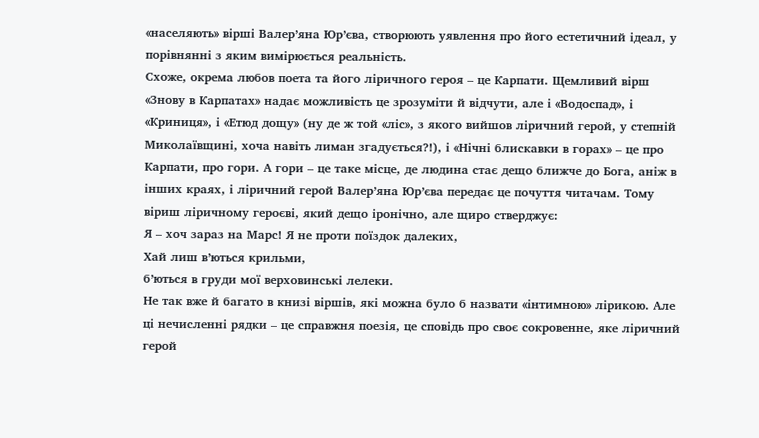«населяють» вірші Валер’яна Юр’єва, створюють уявлення про його естетичний ідеал, у порівнянні з яким вимірюється реальність.
Схоже, окрема любов поета та його ліричного героя – це Карпати. Щемливий вірш «Знову в Карпатах» надає можливість це зрозуміти й відчути, але і «Водоспад», і «Криниця», і «Етюд дощу» (ну де ж той «ліс», з якого вийшов ліричний герой, у степній Миколаївщині, хоча навіть лиман згадується?!), і «Нічні блискавки в горах» – це про Карпати, про гори. А гори – це таке місце, де людина стає дещо ближче до Бога, аніж в інших краях, і ліричний герой Валер’яна Юр’єва передає це почуття читачам. Тому віриш ліричному героєві, який дещо іронічно, але щиро стверджує:
Я – хоч зараз на Марс! Я не проти поїздок далеких,
Хай лиш в’ються крильми,
б’ються в груди мої верховинські лелеки.
Не так вже й багато в книзі віршів, які можна було б назвати «інтимною» лірикою. Але ці нечисленні рядки – це справжня поезія, це сповідь про своє сокровенне, яке ліричний герой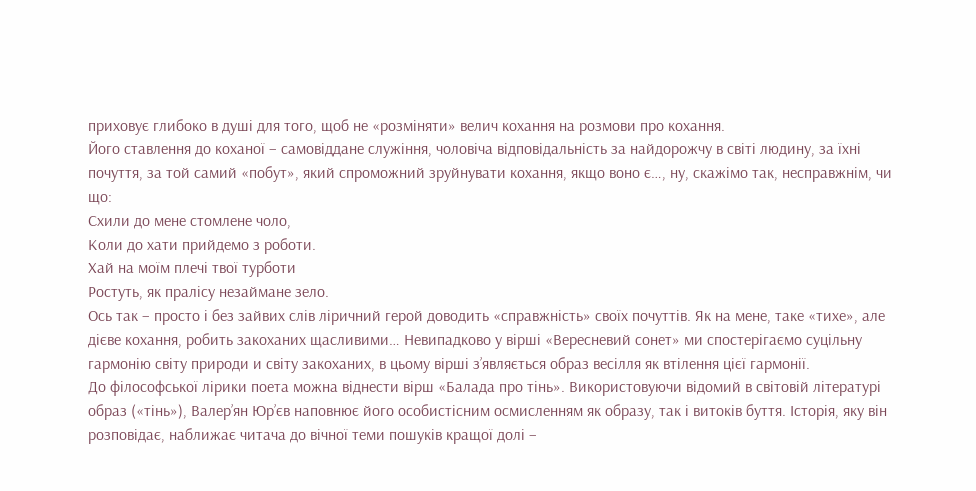приховує глибоко в душі для того, щоб не «розміняти» велич кохання на розмови про кохання.
Його ставлення до коханої – самовіддане служіння, чоловіча відповідальність за найдорожчу в світі людину, за їхні почуття, за той самий «побут», який спроможний зруйнувати кохання, якщо воно є…, ну, скажімо так, несправжнім, чи що:
Схили до мене стомлене чоло,
Коли до хати прийдемо з роботи.
Хай на моїм плечі твої турботи
Ростуть, як пралісу незаймане зело.
Ось так – просто і без зайвих слів ліричний герой доводить «справжність» своїх почуттів. Як на мене, таке «тихе», але дієве кохання, робить закоханих щасливими… Невипадково у вірші «Вересневий сонет» ми спостерігаємо суцільну гармонію світу природи и світу закоханих, в цьому вірші з’являється образ весілля як втілення цієї гармонії.
До філософської лірики поета можна віднести вірш «Балада про тінь». Використовуючи відомий в світовій літературі образ («тінь»), Валер’ян Юр’єв наповнює його особистісним осмисленням як образу, так і витоків буття. Історія, яку він розповідає, наближає читача до вічної теми пошуків кращої долі –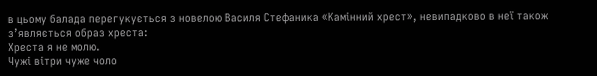в цьому балада перегукується з новелою Василя Стефаника «Камінний хрест», невипадково в неї також з’являється образ хреста:
Хреста я не молю.
Чужі вітри чуже чоло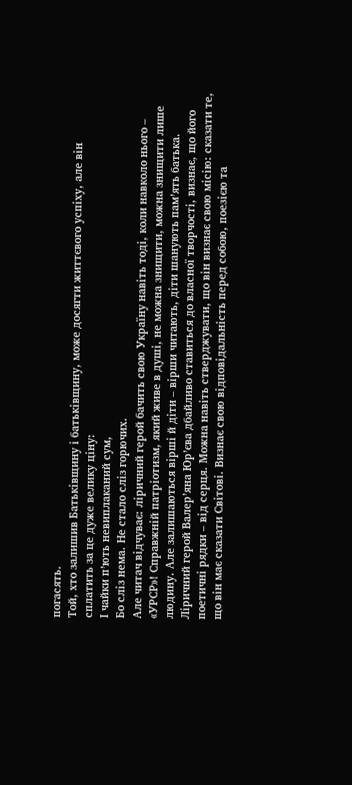погасять.
Той, хто залишив Батьківщину і батьківщину, може досягти життєвого успіху, але він сплатить за це дуже велику ціну:
І чайки п’ють невиплаканий сум,
Бо сліз нема. Не стало сліз горючих.
Але читач відчуває: ліричний герой бачить свою Україну навіть тоді, коли навколо нього – «УРСР»! Справжній патріотизм, який живе в душі, не можна знищити, можна знищити лише людину. Але залишаються вірші й діти – вірши читають, діти шанують пам’ять батька.
Ліричний герой Валер’яна Юр’єва дбайливо ставиться до власної творчості, визнає, що його поетичні рядки – від серця. Можна навіть стверджувати, що він визнає свою місію: сказати те, що він має сказати Світові. Визнає свою відповідальність перед собою, поезією та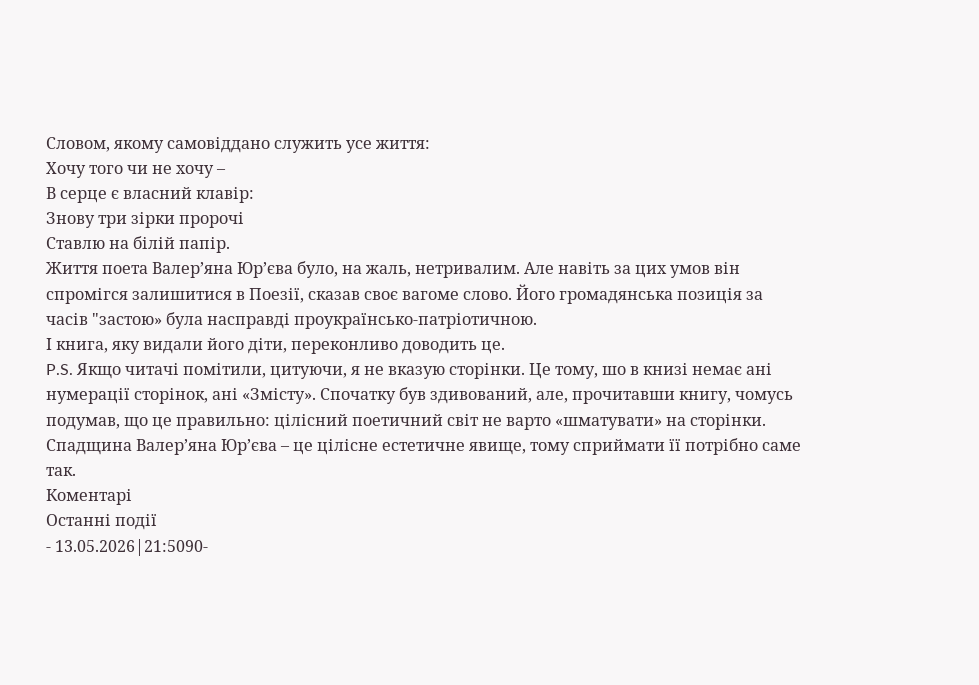Словом, якому самовіддано служить усе життя:
Хочу того чи не хочу –
В серце є власний клавір:
Знову три зірки пророчі
Ставлю на білій папір.
Життя поета Валер’яна Юр’єва було, на жаль, нетривалим. Але навіть за цих умов він спромігся залишитися в Поезії, сказав своє вагоме слово. Його громадянська позиція за часів "застою» була насправді проукраїнсько-патріотичною.
І книга, яку видали його діти, переконливо доводить це.
P.S. Якщо читачі помітили, цитуючи, я не вказую сторінки. Це тому, шо в книзі немає ані нумерації сторінок, ані «Змісту». Спочатку був здивований, але, прочитавши книгу, чомусь подумав, що це правильно: цілісний поетичний світ не варто «шматувати» на сторінки. Спадщина Валер’яна Юр’єва – це цілісне естетичне явище, тому сприймати її потрібно саме так.
Коментарі
Останні події
- 13.05.2026|21:5090-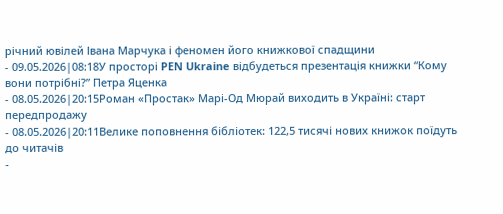річний ювілей Івана Марчука і феномен його книжкової спадщини
- 09.05.2026|08:18У просторі PEN Ukraine відбудеться презентація книжки “Кому вони потрібні?” Петра Яценка
- 08.05.2026|20:15Роман «Простак» Марі-Од Мюрай виходить в Україні: старт передпродажу
- 08.05.2026|20:11Велике поповнення бібліотек: 122,5 тисячі нових книжок поїдуть до читачів
-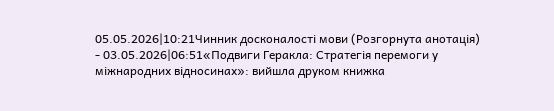05.05.2026|10:21Чинник досконалості мови (Розгорнута анотація)
- 03.05.2026|06:51«Подвиги Геракла: Стратегія перемоги у міжнародних відносинах»: вийшла друком книжка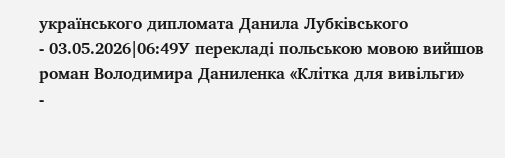українського дипломата Данила Лубківського
- 03.05.2026|06:49У перекладі польською мовою вийшов роман Володимира Даниленка «Клітка для вивільги»
-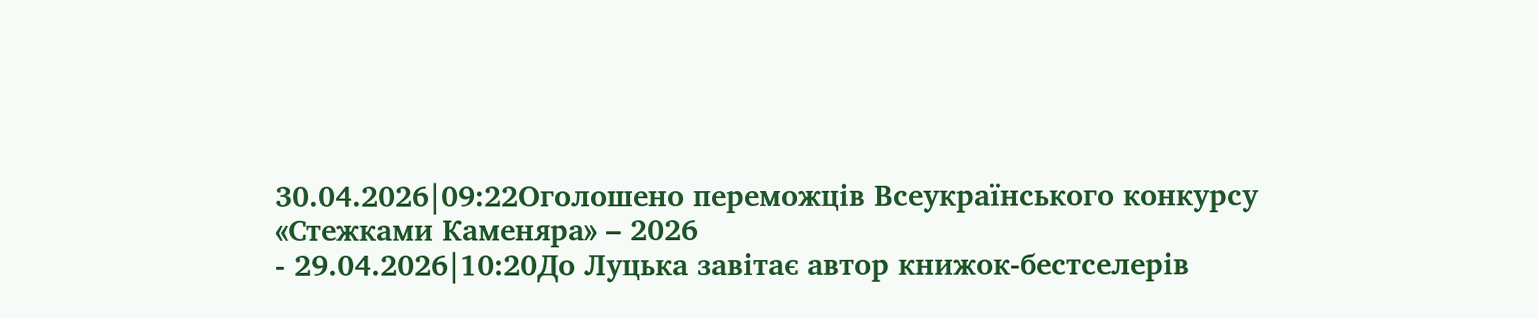30.04.2026|09:22Оголошено переможців Всеукраїнського конкурсу «Стежками Каменяра» – 2026
- 29.04.2026|10:20До Луцька завітає автор книжок-бестселерів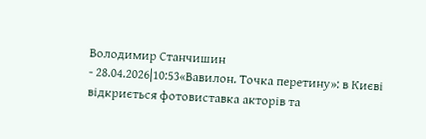Володимир Станчишин
- 28.04.2026|10:53«Вавилон. Точка перетину»: в Києві відкриється фотовиставка акторів та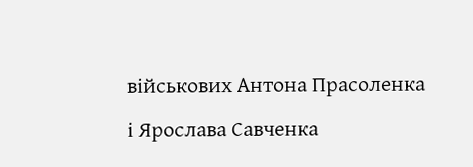військових Антона Прасоленка і Ярослава Савченка